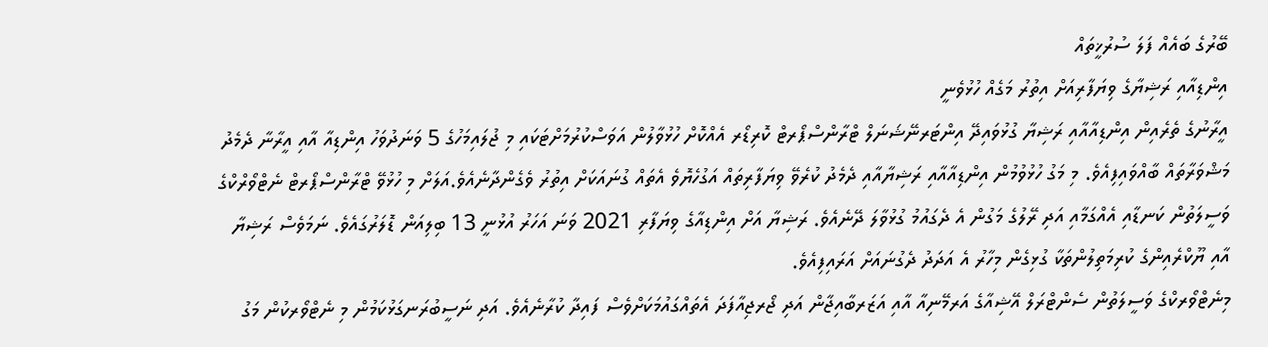ބޭރުގެ ބައެއް ފަލަ ސުރުޚީތައް
އިންޑިއާއި ރަޝިޔާގެ ވިޔަފާރިއަށް އިތުރު މަގެއް ހުޅުވެނީ
އީރާނުގެ ތެރެއިން އިންޑިއާއާއި ރަޝިޔާ ގުޅުވައިދޭ އިންޓަރނޭޝަނަލް ޓްރާންސްޕޯރޓް ކޮރިޑޯރ އެއްކޮށް ހުޅުވާލުން އަވަސްކުރުމަށްޓަކައި މި ޖުލައިމަހުގެ 5 ވަނަދުވަހު އިންޑިއާ އާއި އީރާނާ ދެމެދު މަޝްވަރާތައް ބާއްވައިފިއެވެ. މި މަގު ހުޅުވުމުން އިންޑިއާއާއި ރަޝިޔާއާއި ދެމެދު ކުރެވޭ ވިޔަފާރިތައް އަގުހެޔޮވެ އެތައް ގުނައަކަށް އިތުރު ވެގެންދާނެއެވެ.އަލަށް މި ހުޅުވޭ ޓްރާންސްޕޯރޓް ނެޓްވޯރްކްގެ ވަސީލަތުން ކަނޑާއި އެއްގަމާއި އަދި ރޭލުގެ މަގުން އެ ދެގައުމު ގުޅުވާލަ ދޭނެއެވެ. ރަޝިޔާ އަށް އިންޑިއާގެ ވިޔަފާރި 2021 ވަނަ އަހަރު އުޅުނީ 13 ބިލިއަން ޑޮލަރުގައެވެ. ނަމަވެސް ރަޝިޔާ އާއި ޔޫކްރެއިންގެ ކުރިމަތިލުންތަކާ ގުޅިގެން މިހާރު އެ އަދަދު ދެގުނައަށް އަރައިފިއެވެ.
މިނެޓްވޯރކްގެ ވަސީލަތުން ސެންޓްރަލް އޭޝިއާގެ އަރމޭނިއާ އާއި އަޒަރބާއިޖާން އަދި ޖޯރޖިއާފަދަ އެތައްގައުމަކަށްވެސް ފައިދާ ކުރާނެއެވެ. އަދި ނަސީބުރަނގަޅުކަމުން މި ނެޓްވޯރކުން މަގު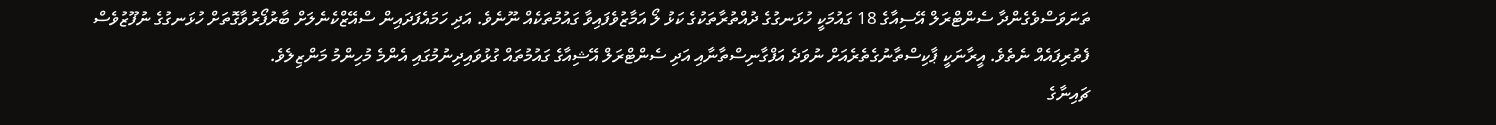ތަނަވަސްވެގެންދާ ސެންޓްރަލް އޭސިއާގެ 18 ގައުމަކީ ހުޅަނގުގެ ދުއްތުރާތަކުގެ ކަޅު ލޯ އަމާޒުވެފައިވާ ގައުމުތަކެއް ނޫނެވެ. އަދި ހަމައެފަދައިން ސްއޭޒްކެނެލަށް ބާރުފޯރުވާގޮތަށް ހުޅަނގުގެ ނުފޫޒުވެސް ފެތުރިފައެއް ނެތެވެ. އީރާނަކީ ޕާކިސްތާނުގެތެރެއަށް ނުވަދެ އަފްގާނިސްތާނާއި އަދި ސެންޓްރަލް އޭޝިއާގެ ގައުމުތައް ގުޅުވައިދިނުމުގައި އެންމެ މުހިންމު މަންޒިލެވެ.
ޗައިނާގެ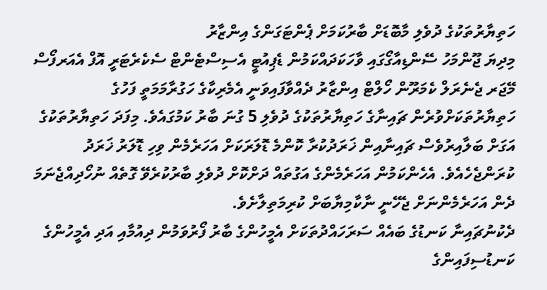ހަތިޔާރުތަކުގެ ދުވެލި މާބޮޑަށް ބާރުކަމަށް ޕެންޓަގަންގެ އިންޒާރު
މިދިޔަ ޖޫންމަހު ސޭންޑިއާގޯގައި ވާހަކަދައްކަމުން ޑެޕިއުޓީ އެސިސްޓެންޓް ސެކެރެޓަރީ އޮފް އެއަރފޯސް މޭޖަރ ޖެނެރަލް ކެމަރޫން ހޯލްޓް އިންޒާރު ދެއްވާފައިވަނީ އެމެރިކާގެ ހަގުރާމަމަތީ ފަހުގެ ހަތިޔާރުތަކަށްވުރެން ޗައިނާގެ ހަތިޔާރުތަކުގެ ދުވެލި 5 ގުނަ ބާރު ކަމުގައެވެ. މިފަދަ ހަތިޔާރުތަކުގެ އަގަށް ބަލާއިރުވެސް ޗައިނާއިން ޚަރަދުކުރާ ކޮންމެ ޑޮލަރަކަށް އަހަރެމެން ވިހި ޑޮލަރު ޚަރަދު ކުރަންޖެހެއެވެ. އެހެންކަމުން އަހަރެމެންގެ އަގުތައް ދަށްކޮށް ދުވެލި ބާރުކުރެވޭ ގޮތެއް ނުހޯދިއްޖެނަމަ ދެން އަހަރެމެންނަށް ޖެހޭނީ ނާކާމިޔާބަށް ކުރިމަތިލާށެވެ.
ދެކުނުޗައިނާ ކަނޑުގެ ބައެއް ސަރަހައްދުތަކަށް އެމީހުންގެ ބާރު ފޯރުވަމުން ދިއުމާއި އަދި އެމީހުންގެ ކަނޑުސިފައިންގެ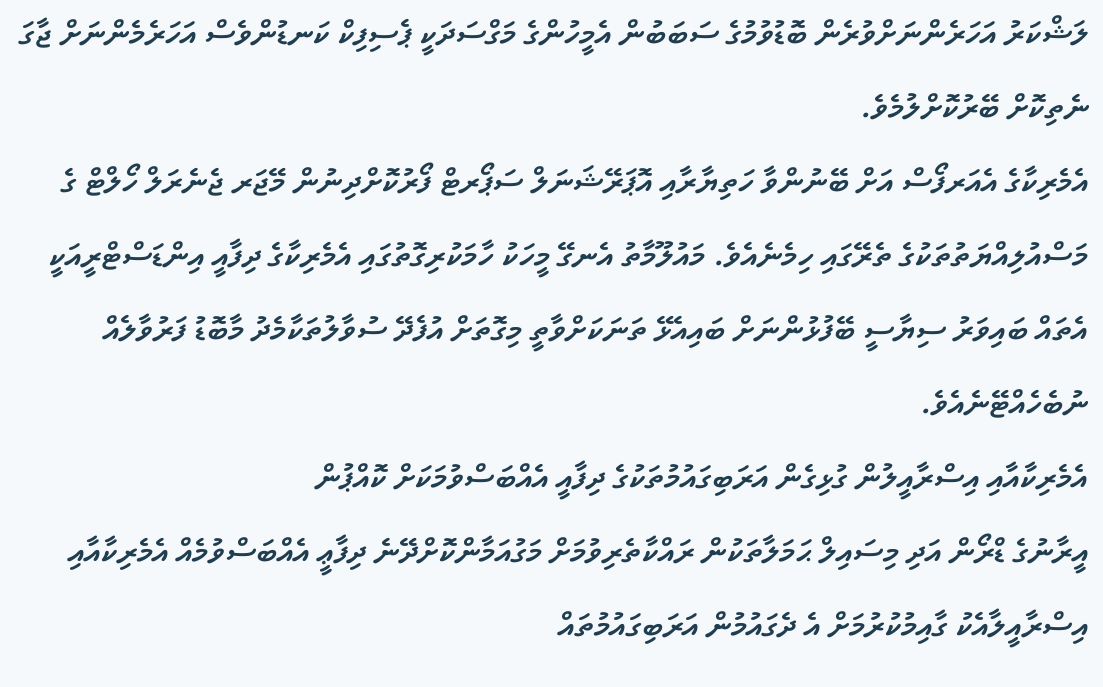ލަޝްކަރު އަހަރެންނަށްވުރެން ބޮޑުވުމުގެ ސަބަބުން އެމީހުންގެ މަގްސަދަކީ ޕެސިފިކް ކަނޑުންވެސް އަހަރެމެންނަށް ޖާގަ ނެތިކޮށް ބޭރުކޮށްލުމެވެ.
އެމެރިކާގެ އެއަރފޯސް އަށް ބޭނުންވާ ހަތިޔާރާއި އޮޕަރޭޝަނަލް ސަޕޯރޓް ފޯރުކޮށްދިނުން މޭޖަރ ޖެނެރަލް ހޯލްޓް ގެ މަސްއުލިއްޔަތުތަކުގެ ތެރޭގައި ހިމެނެއެވެ. މައުލޫމާތު އެނގޭ މީހަކު ހާމަކުރިގޮތުގައި އެމެރިކާގެ ދިފާއީ އިންޑަސްޓްރީއަކީ އެތައް ބައިވަރު ސިޔާސީ ބޭފުޅުންނަށް ބައިއެޅޭ ތަނަކަށްވާތީ މިގޮތަށް އުފެދޭ ސުވާލުތަކާމެދު މާބޮޑު ފަރުވާލެއް ނުބެހެއްޓޭނެއެވެ.
އެމެރިކާއާއި އިސްރާއީލުން ގުޅިގެން އަރަބިގައުމުތަކުގެ ދިފާއީ އެއްބަސްވުމަކަށް ކޮއްޕުން
އީރާނުގެ ޑްރޯން އަދި މިސައިލް ޙަމަލާތަކުން ރައްކާތެރިވުމަށް މަގުއަމާންކޮށްދޭނެ ދިފާޢީ އެއްބަސްވުމެއް އެމެރިކާއާއި އިސްރާއީލާއެކު ގާއިމުކުރުމަށް އެ ދެގައުމުން އަރަބިގައުމުތައް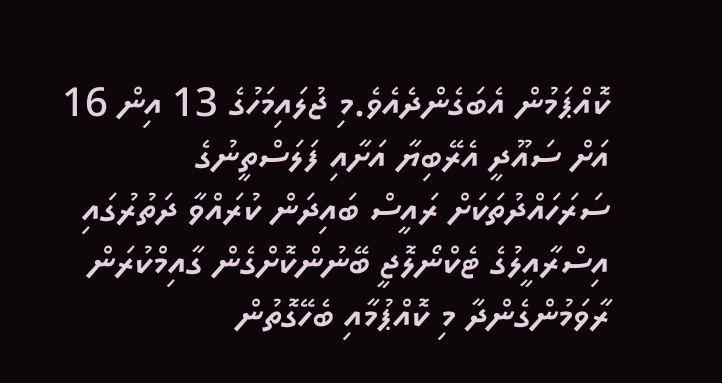ކޮއްޕަމުން އެބަގެންދެއެވެ.މި ޖުލައިމަހުގެ 13 އިން 16 އަށް ސައޫދީ އެރޭބިޔާ އަށާއި ފަލަސްތީނުގެ ސަރަހައްދުތަކަށް ރައީސް ބައިދަން ކުރައްވާ ދަތުރުގައި އިސްރާއީލުގެ ޓެކްނޯލޮޖީ ބޭނުންކޮށްގެން ގާއިމްކުރަން ރާވަމުންގެންދާ މި ކޮއްޕުމާއި ބެހޭގޮތުން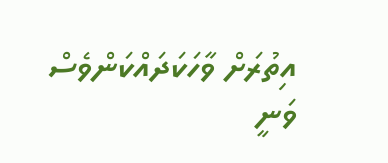އިތުރަށް ވާހަކަދައްކަންވެސް ވަނީ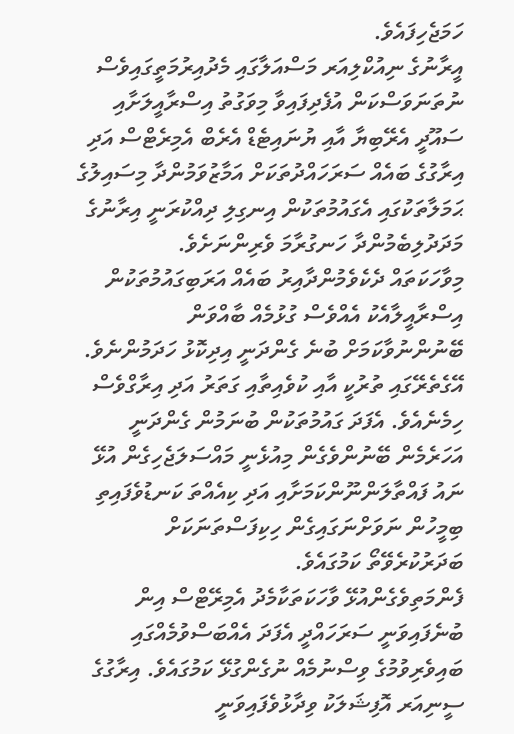ހަމަޖެހިފައެވެ.
އީރާނުގެ ނިއުކްލިއަރ މަސްއަލާގައި މެދުއިރުމަތީގައިވެސް ނުތަނަވަސްކަން އުފެދިފައިވާ މިވަގުތު އިސްރާއީލަށާއި ސައޫދީ އެރޭބިޔާ އާއި ޔުނައިޓެޑް އެރެބް އެމިރެޓްސް އަދި އިރާގުގެ ބައެއް ސަރަހައްދުތަކަށް އަމާޒުވަމުންދާ މިސައިލުގެ ޙަމަލާތަކުގައި އެގައުމުތަކުން އިނގިލި ދިއްކުރަނީ އިރާނުގެ މަދަދުލިބެމުންދާ ހަނގުރާމަ ވެރިންނަށެވެ.
މިވާހަކަތައް ދެކެވެމުންދާއިރު ބައެއް އަރަބިގައުމުތަކުން އިސްރާއީލާއެކު އެއްވެސް ގުޅުމެއް ބާއްވަން ބޭނުންނުވާކަމަށް ބުނެ ގެންދަނީ އިދިކޮޅު ހަދަމުންނެވެ. އޭގެތެރޭގައި ތުރުކީ އާއި ކުވެއިތާއި ގަތަރު އަދި އިރާގްވެސް ހިމެނެއެވެ. އެފަދަ ގައުމުތަކުން ބުނަމުން ގެންދަނީ އަހަރެމެން ބޭނުންވެގެން މިއުޅެނީ މައްސަލަޖެހިގެން އުޅޭ ނައު ފައްތާލަންނޫންކަމަށާއި އަދި ކިއެއްތަ ކަނޑުވެފައިތި ބިމީހުން ނަވަށްނަގައިގެން ހިކިފަސްތަނަކަށް ބަދަރުކުރެވޭތޯ ކަމުގައެވެ.
ފެންމަތިވެގެންއުޅޭ ވާހަކަތަކާމެދު އެމިރޭޓްސް އިން ބުނެފައިވަނީ ސަރަހައްދީ އެފަދަ އެއްބަސްވުމެއްގައި ބައިވެރިވުމުގެ ވިސްނުމެއް ނުގެންގުޅޭ ކަމުގައެވެ. އިރާގުގެ ސީނިއަރ އޮފިޝަލަކު ވިދާޅުވެފައިވަނީ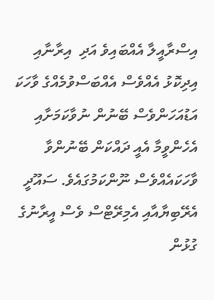އިސްރާއީލާ އެއްބައިވެ އަދި  އިރާނާއި އިދިކޮޅު އެއްވެސް އެއްބަސްވުމެއްގެ ވާހަކަ އަޑުއަހަންވެސް ބޭނުން ނުވާކަމަށާއި އެހެންވީމާ އެއީ ދައްކަން ބޭނުންވާ ވާހަކައެއްވެސް ނޫންކަމުގައެވެ. ސައޫދީ އެރޭބިޔާއާއި އެމިރޭޓްސް ވެސް އީރާނުގެ ގުޅުން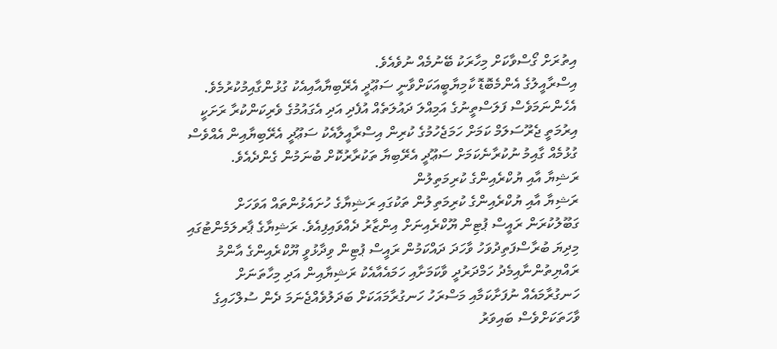އިތުރަށް ގޯސްވާކަށް މިހާރަކު ބޭނުމެއް ނުވެއެވެ.
އިސްރާއީލުގެ އެންމެބޮޑޮ ކާމިޔާބީއަކަށްވާނީ ސަޢޫދީ އެރޭބިޔާއާއިއެކު ގުޅުންގާއިމުކުރުމެވެ. އެހެންނަމަވެސް ފަލަސްތީނުގެ އަމިއްލަ ދައުލަތެއް އުފެދި އަދި އެގައުމުގެ ވެރިކަންކުރާ ރަށަކީ އިރުމަތީ ޖެރޫސަލަމް ކަމަށް ހަމަޖެހުމުގެ ކުރިން އިސްރާއީލާއެކު ސަޢޫދީ އެރޭބިޔާއިން އެއްވެސް ގުޅުމެއް ގާއިމު ނުކުރާނެކަމަށް ސަޢޫދީ އެރޭބިޔާ ތަކުރާރުކޮށް ބުނަމުން ގެންދެއެވެ.
ރަޝިޔާ އާއި ޔުކްރެއިންގެ ކުރިމަތިލުން
ރަޝިޔާ އާއި ޔުކްރެއިންގެ ކުރިމަތިލުން ތަކުގައި ރަޝިޔާގެ ހުށައެޅުންތައް އަވަހަށް ގަބޫލުކުރަން ރައީސް ޕުޓިން ޔޫކްރެއިނަށް އިންޒާރު ދެއްވައިފިއެވެ. ރަޝިޔާގެ ޕާރލަމެންޓުގައި މިދިޔަ ބުރާސްފަތިދުވަހު ވާހަދަ ދައްކަމުން ރައީސް ޕުޓިން ވިދާޅުވީ ޔޫކްރެއިންގެ އާންމު ރައްޔިތުންނާއިމެދު ހަމްދަރުދީ ވާކަމަށާއި ހަމައެއާއެކު ރަޝިޔާއިން އަދި މިހާތަނަށް ހަނގުރާމައެއް ނުފަށާކަމާއި މަސްރަހު ހަނގުރާމައަކަށް ބަދަލުވެއްޖެނަމަ ދެން ސުލްހައިގެ ވާހަތަކަށްވެސް ބައިވަރު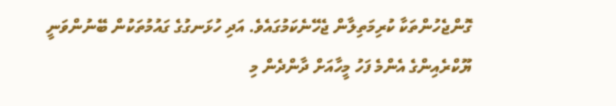ގޮންޖެހުންތަކާ ކުރިމަތިލާން ޖެހޭނެކަމުގައެވެ. އަދި ހުޅަނގުގެ ގައުމުތަކުން ބޭނުންވަނީ ޔޫކްރެއިންގެ އެންމެ ފަހު މީހާއަށް ދާންދެން މި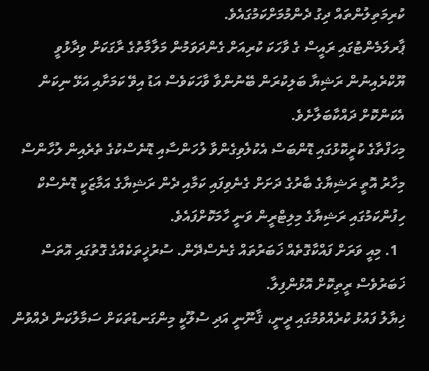ކުރިމަތިލުންތައް ދިގު ދެންމުމަށްކަމުގައެވެ.
ޕާރލަމެންޓުގައި ރައީސް ގެ ވާހަކަ ކުރިއަށް ގެންދަވަމުން މަލާމާތުގެ ރާގަކަށް ވިދާޅުވީ ޔޫކްރެއިނުން ރަޝިޔާ ބަލިކުރަން ބޭނުންވާ ވާހަކަވެސް އަޑު އިވޭ ކަމަށާއި އަޅޭ ނިކަން އެކަންކޮށް ދައްކާބަލާށެވެ.
މިހަފްތާގެ ކުރީކޮޅުގައި ޑޮންބަސް އެކުލެވިގެންވާ ލުހަންސާއި ޑޮނެސްކުގެ ތެރެއިން ލުހާންސް މިހާރު އޮތީ ރަޝިޔާގެ ބާރުގެ ދަށަށް ގެނެވިފައި ކަމާއި ދެން ރަޝިޔާގެ އަމާޒަކީ ޑޮނެސްކް ހިފުންކަމުގައި ރަޝިޔާގެ މިލިޓްރީން ވަނީ ހާމަކޮށްފައެވެ.
  1. މިއީ ވަރަށް ފައްކާގޮތެއް ޚަބަރުތައް ގެނެސްދޭން. ސުރުޚީތަކެއްގެ ގޮތުގައި އޮތަސް ޚަބަރުވެސް ރީތިކޮށް އޮޅުންފިލާ.
ޚިޔާލު ފައުޅު ކުރެއްވުމުގައި ދީނީ، ޤާނޫނީ އަދި ސުލޫކީ މިންގަނޑުތަކަށް ސަމާލުކަން ދެއްވުން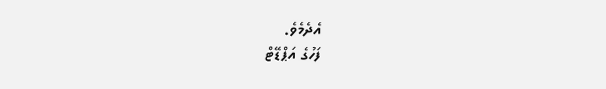އެދެމެވެ.
ފަހުގެ އަޕްޑޭޓް